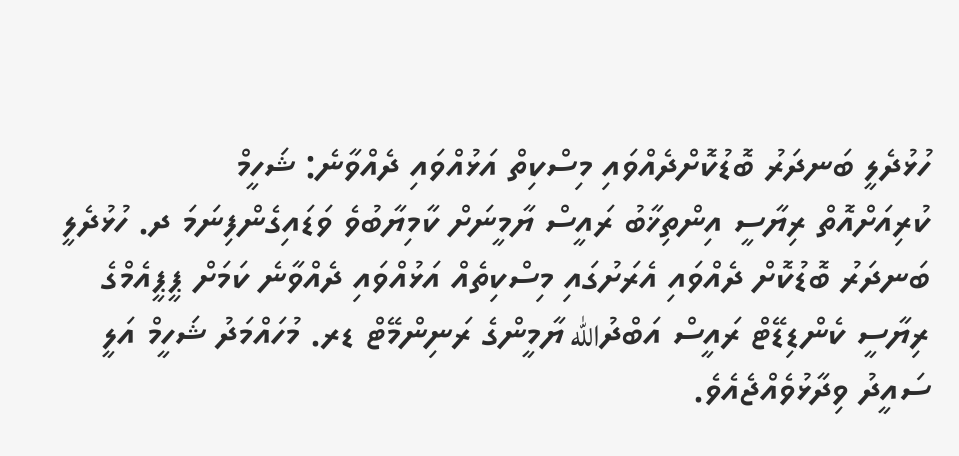ހުޅުދެލީ ބަނދަރު ބޮޑުކޮށްދެއްވައި މިސްކިތް އަޅުއްވައި ދެއްވާނެ: ޝަހީމް
ކުރިއަށްއޮތް ރިޔާސީ އިންތިޚާބު ރައީސް ޔާމީނަށް ކާމިޔާބުވެ ވަޑައިގެންފިނަމަ ދ. ހުޅުދެލީ ބަނދަރު ބޮޑުކޮށް ދެއްވައި އެރަށުގައި މިސްކިތެއް އަޅުއްވައި ދެއްވާނެ ކަމަށް ޕީޕީއެމްގެ ރިޔާސީ ކެންޑިޑޭޓް ރައީސް އަބްދުالله ޔާމީންގެ ރަނިންމޭޓް ޑރ. މުހައްމަދު ޝަހީމް އަލީ ސައީދު ވިދާޅުވެއްޖެއެވެ.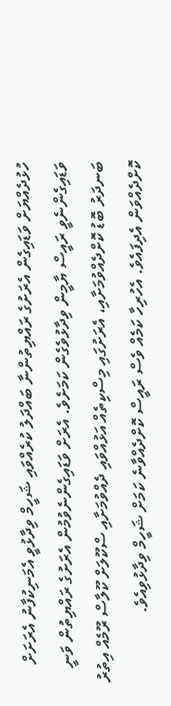ހުޅުދެއްޔަށް ވަޑައިގެން އެރަށުގެ ރައްޔިތުންނާ ބައްދަލު ކުރެއްވައި ޝަހީމް ވިދާޅުވީ އެމަނިކުފާނު އެރަށަށް ވަޑައިގެންނެވީ ރައީސް ޔާމީން ވިދާޅުވެގެން ކަމަށެވެ. އެރަށް ވަޑައިގެންނެވުމުން އެރަށުގެ ރައްޔިތުން ވަނީ ބަނދަރު ބޮޑު ކޮށްދެއްވުމަށާއި، އެރަށުގައި މިސްކިތެއް އަޅުއްވައި ދެއްވުމަށާއި ސްކޫލަށް ކޫލާސް ރޫމެއް އިތުރު ކޮށްދެއްވަން އެދިފައެވެ. އެހުރިހާ ކަމެއް ވެސް ރައީސް ކޮށްދެއްވާނެ ކަމަށް ޝަހީމް ވިދާޅުވިއެވެ.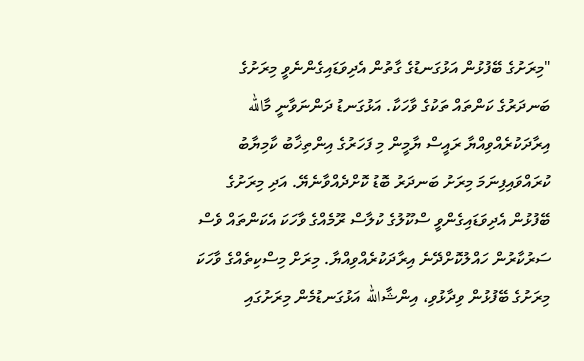"މިރަށުގެ ބޭފުޅުން އަޅުގަނޑުގެ ގާތުން އެދިވަޑައިގެންނެވީ މިރަށުގެ ބަނދަރުގެ ކަންތައް ތަކުގެ ވާހަކާ. އަޅުގަނޑު ދަންނަވާނީ މާالله އިރާދަކުރެއްވިއްޔާ ރައީސް ޔާމީން މި ފަހަރުގެ އިންތިޚާބު ކާމިޔާބު ކުރައްވައިފިނަމަ މިރަށު ބަނދަރު ބޮޑު ކޮށްދެއްވާނެޔޭ. އަދި މިރަށުގެ ބޭފުޅުން އެދިވަޑައިގެންވީ ސްކޫލުގެ ކުލާސް ރޫމެއްގެ ވާހަކަ އެކަންތައް ވެސް ސަރުކާރުން ހައްލުކޮށްދޭނެ އިރާދަކުރެއްވިއްޔާ. މިރަށް މިސްކިތެއްގެ ވާހަކަ މިރަށުގެ ބޭފުޅުން ވިދާޅުވި، އިންޝާالله އަޅުގަނޑުމެން މިރަށުގައި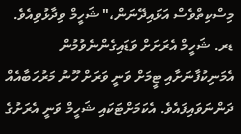މިސްކިތްވެސް އަޅައިދޭނަން،" ޝަހީމް ވިދާޅުވިއެވެ.
ޑރ. ޝަހީމް އެރަށަށް ވަޑައިގެންނެވުމުން އެމަނިކުފާނަށާއި ޓީމަށް ވަނީ ވަރަށް ހޫނު މަރުހަބާއެއް ދަންނަވައިފައެވެ. އެކަމަށްޓަކައި ޝަހީމް ވަނީ އެރަށުގެ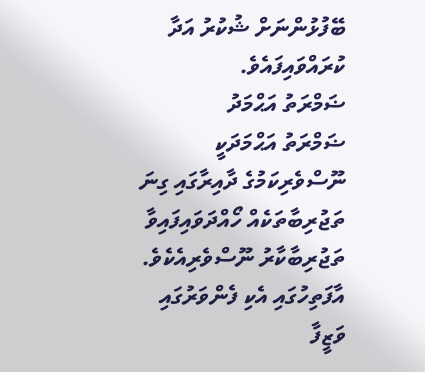ބޭފުޅުންނަށް ޝުކުރު އަދާ ކުރައްވައިފައެވެ.
ޟަމްރަތު އަޙްމަދު
ޟަމްރަތު އަޙްމަދަކީ ނޫސްވެރިކަމުގެ ދާއިރާގައި ގިނަ ތަޖުރިބާތަކެއް ހޯއްދަވައިފައިވާ ތަޖުރިބާކާރު ނޫސްވެރިއެކެވެ. އާފަތިހުގައި އެކި ފެންވަރުގައި ވަޒީފާ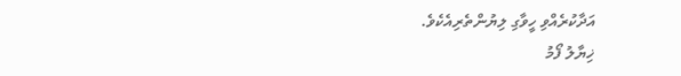އަދާކުރެއްވި ހީވާގި ލިޔުންތެރިއެކެވެ.
ޚިޔާލު ފޯމު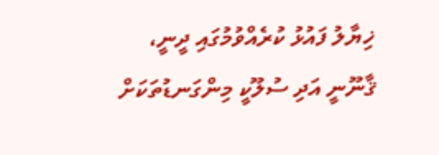ޚިޔާލު ފައުޅު ކުރެއްވުމުގައި ދީނީ، ޤާނޫނީ އަދި ސުލޫކީ މިންގަނޑުތަކަށް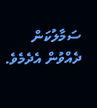ސަމާލުކަން ދެއްވުން އެދެމެވެ.